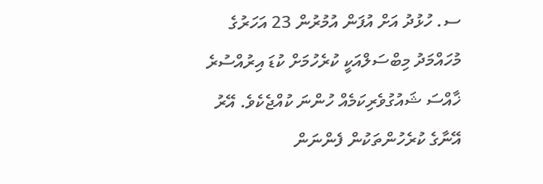ސ. ހުޅުދު އަށް އުފަން އުމުރުން 23 އަހަރުގެ މުހައްމަދު މިބްސަލްއަކީ ކުރެހުމަށް ކުޑަ އިރުއްސުރެ ޚާއްސަ ޝައުގުވެރިކަމެއް ހުންނަ ކުއްޖެކެވެ. އޭރު އޭނާގެ ކުރެހުންތަކުން ފެންނަން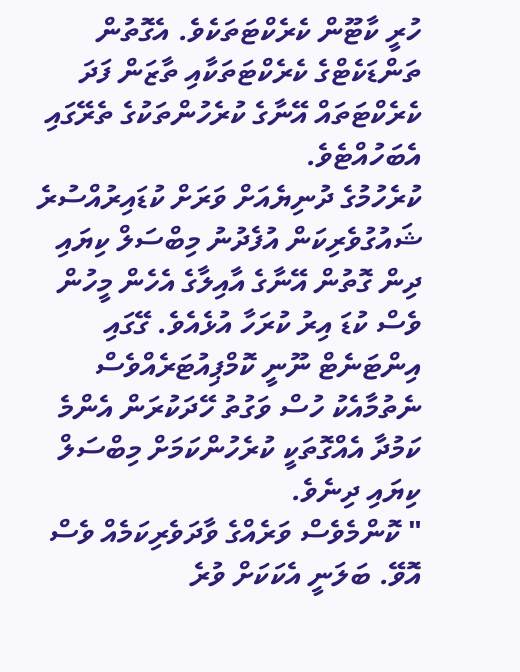ހުރީ ކާޓޫން ކެރެކްޓަތަކެވެ. އެގޮތުން ތަންޑަކެޓްގެ ކެރެކްޓަތަކާއި ތާޒަން ފަދަ ކެރެކްޓަތައް އޭނާގެ ކުރެހުންތަކުގެ ތެރޭގައި އެބަހުއްޓެވެ.
ކުރެހުމުގެ ދުނިޔެއަށް ވަރަށް ކުޑައިރުއްސުރެ ޝައުގުވެރިކަން އުފެދުނު މިބްސަލް ކިޔައި ދިން ގޮތުން އޭނާގެ އާއިލާގެ އެހެން މީހުން ވެސް ކުޑަ އިރު ކުރަހާ އުޅެއެވެ. ގޭގައި އިންޓަނެޓް ނޫނީ ކޮމްޕިއުޓަރެއްވެސް ނެތުމާއެކު ހުސް ވަގުތު ހޭދަކުރަން އެންމެ ކަމުދާ އެއްގޮތަކީ ކުރެހުންކަމަށް މިބްސަލް ކިޔައި ދިނެވެ.
" ކޮންމެވެސް ވަރެއްގެ ވާދަވެރިކަމެއް ވެސް އޮވޭ. ބަލަނީ އެކަކަށް ވުރެ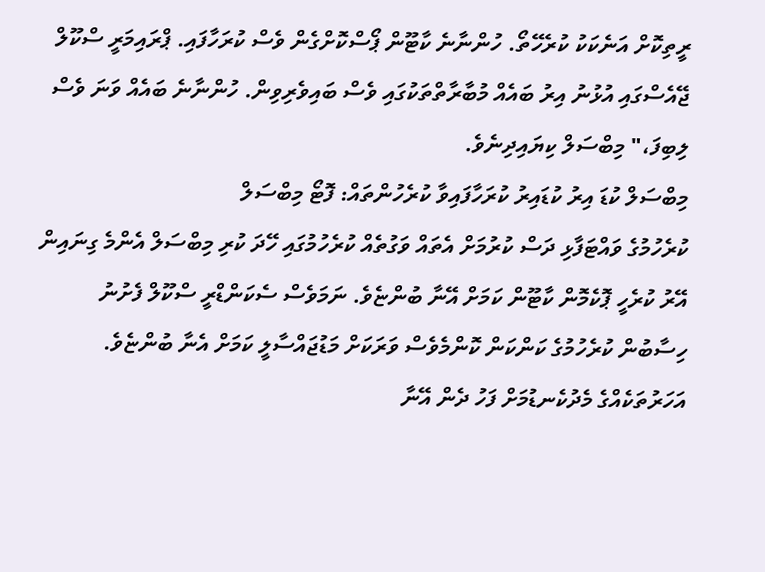ރީތިކޮށް އަނެކަކު ކުރެހޭތޯ. ހުންނާނެ ކާޓޫން ޕޯސްކޮށްގެން ވެސް ކުރަހާފައި. ޕްރައިމަރީ ސްކޫލް ޖޭއެސްގައި އުޅުނު އިރު ބައެއް މުބާރާތްތަކުގައި ވެސް ބައިވެރިވިން. ހުންނާނެ ބައެއް ވަނަ ވެސް ލިބިފަ،" މިބްސަލް ކިޔައިދިނެވެ.
މިބްސަލް ކުޑަ އިރު ކުޑައިރު ކުރަހާފައިވާ ކުރެހުންތައް: ފޮޓޯ މިބްސަލް
ކުރެހުމުގެ ވައްޓަފާޅި ދަސް ކުރުމަށް އެތައް ވަގުތެއް ކުރެހުމުގައި ހޭދަ ކުރި މިބްސަލް އެންމެ ގިނައިން އޭރު ކުރެހީ ޕޮކެމޮން ކާޓޫން ކަމަށް އޭނާ ބުންޏެވެ. ނަމަވެސް ސެކަންޑްރީ ސްކޫލް ފެށުނު ހިސާބުން ކުރެހުމުގެ ކަންކަން ކޮންމެވެސް ވަރަކަށް މަޑުޖައްސާލީ ކަމަށް އެނާ ބުންޏެވެ.
އަހަރުތަކެއްގެ މެދުކެނޑުމަށް ފަހު ދެން އޭނާ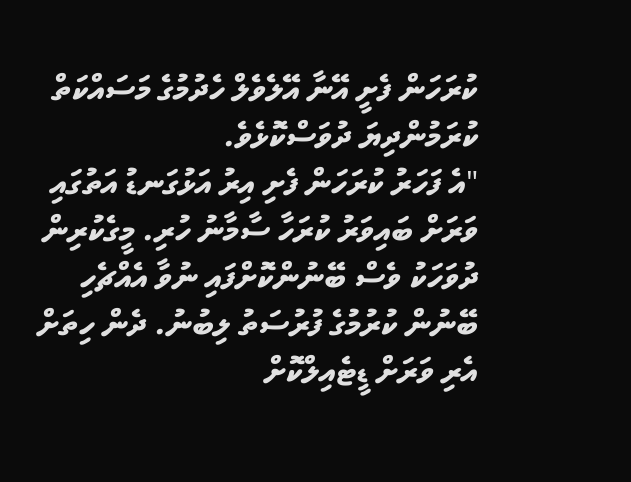ކުރަހަން ފެށީ އޭނާ އޭލެވެލް ހެދުމުގެ މަސައްކަތް ކުރަމުންދިޔަ ދުވަސްކޮޅެވެ.
"އެ ފަހަރު ކުރަހަން ފެށި އިރު އަޅުގަނޑު އަތުގައި ވަރަށް ބައިވަރު ކުރަހާ ސާމާނު ހުރި. މީގެކުރިން ދުވަހަކު ވެސް ބޭނުންކޮށްފައި ނުވާ އެއްޗެހި ބޭނުން ކުރުމުގެ ފުރުސަތު ލިބުނު. ދެން ހިތަށް އެރި ވަރަށް ޑީޓެއިލްކޮށް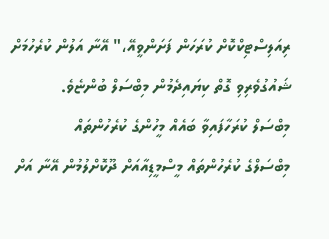ރިއަލިސްޓިކްކޮށް ކުރަހަން ފަށަންވީއޭ،" އޭނާ އަލުން ކުރެހުމަށް ޝައުގުވެރިވި ގޮތް ކިޔައިދެމުން މިބްސަލް ބުންޏެވެ.
މިބްސަލް ކުރަހާފައިވާ ބައެއް މީހުންގެ ކުރެހުންތައް
މިބްސަލްގެ ކުރެހުންތައް މީސްމީޑިއާއަށް ދޫކޮށްލުމުން އޭނާ އަށް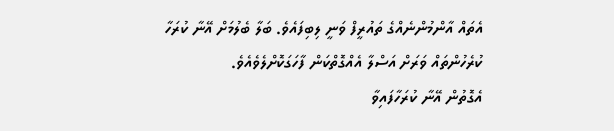އެތައް އާންމުންނެއްގެ ތައުރީފް ވަނީ ލިބިފައެވެ. ބަލާ ބެލުމަށް އޭނާ ކުރަހާ ކުރެހުންތައް ވަރަށް އަސްލާ އެއްގޮތްކަން ފާހަގަކޮށްލެވެއެވެ.
އެގޮތުން އޭނާ ކުރަހާފައިވާ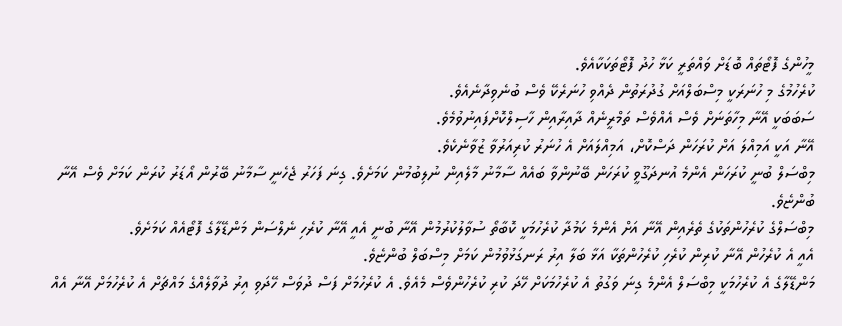މީހުންގެ ފޮޓޯތައް ބޮޑަށް ވައްތަރީ ކަޅާ ހުދު ފޮޓޯތަކަކާއެވެ.
ކުރެހުމުގެ މި ހުނަރަކީ މިސްބަލްއަށް ގުދުރަތުން ދެއްވި ހުނަރެކޭ ވެސް ބުނެވިދާނެއެވެ.
ސަބަބަކީ އޭނާ މިހާތަނަށް ވެސް އެއްވެސް ތަމްރީނެއް ދާއިރާއިން ހާސިލްކޮށްފައިނުވުމެވެ.
އޭނާ އަކީ އަމިއްލަ އަށް ކުރަހަން ދަސްކޮށް، އަމިއްލައަށް އެ ހުނަރު ކުރިއަރުވާ ޒުވާނެކެވެ.
މިބްސަލް ބުނީ ކުރަހަން އެންމެ އުނދަގޫވީ ކުރަހަން ބޭނުންވާ ބައެއް ސާމާނު މާލެއިން ނުލިބުމުން ކަމަށެވެ. ގިނަ ފަހަރު ޖެހެނީ ސާމާނު ބޭރުން އޯޑަރު ކުރަން ކަމަށް ވެސް އޭނާ ބުންޏެވެ.
މިބްސަލްގެ ކުރެހުންތަކުގެ ތެރެއިން އޭނާ އަށް އެންމެ ކަމުދާ ކުރެހުމަކީ ކޮބާތޯ ސުވާލުކުރުމުން އޭނާ ބުނީ އެއީ އޭނާ ކުރެހި ނެލްސަން މަންޑޭލާގެ ފޮޓޯއެއް ކަމަށެވެ.
އެއީ އެ ކުރެހުން އޭނާ ކުރިން ކުރެހި ކުރެހުންތަކާ އަޅާ ބަލާ އިރު ރަނގަޅުވުމުން ކަމަށް މިސްބަލް ބުންޏެވެ.
މަންޑޭލާގެ އެ ކުރެހުމަކީ މިބްސަލް އެންމެ ގިނަ ވަގުތު އެ ކުރެހުމަކަށް ހޭދަ ކުރި ކުރެހުންވެސް މެއެވެ. އެ ކުރެހުމަށް ފަސް ދުވަސް ހޭދަވި އިރު ދުވާލެއްގެ މައްޗަށް އެ ކުރެހުމަށް އޭނާ އެއް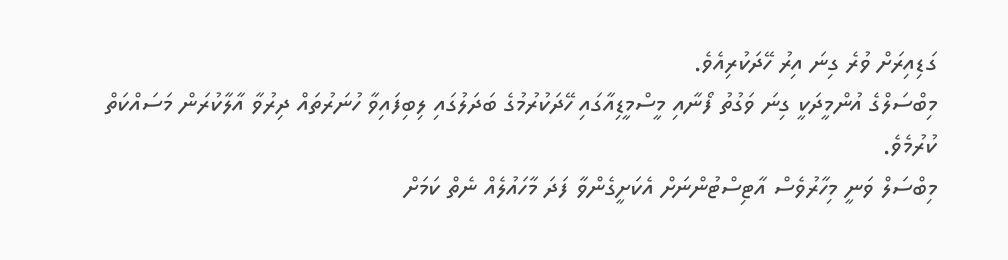ގަޑިއިރަށް ވުރެ ގިނަ އިރު ހޭދަކުރިއެވެ.
މިބްސަލްގެ އުންމީދަކީ ގިނަ ވަގުތު ފޯނާއި މީސްމީޑިއާގައި ހޭދަކުރުމުގެ ބަދަލުގައި ލިބިފައިވާ ހުނަރުތައް ދިރުވާ އާލާކުރަން މަސައްކަތް ކުރުމެވެ.
މިބްސަލް ވަނީ މިހާރުވެސް އާޓިސްޓުންނަށް އެކަށީގެންވާ ފަދަ މާހައުލެއް ނެތް ކަމަށް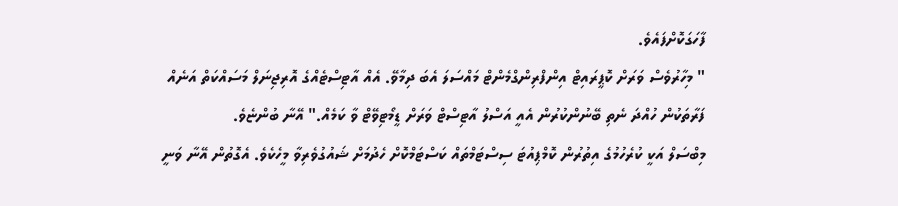ފާހަގަކޮށްފައެވެ.
" މިހާރުވެސް ވަރަށް ކޮޕީރައިޓް އިންފްރިންގްމެންޓް މައްސަލަ އެބަ ދިމާވޭ. އެއް އާޓިސްޓެއްގެ އޮރިޖިނަލް މަސައްކަތް އަނެއް ފަރާތަކުން ހުއްދަ ނެތި ބޭނުންކުރުން އެއީ އަސްލު އާޓިސްޓް ވަރަށް ޑީމޯޓިވޭޓް ވާ ކަމެއް." އޭނާ ބުންޏެވެ.
މިބްސަލް އަކީ ކުރެހުމުގެ އިތުރުން ކޮމްޕިއުޓަ ސިސްޓަމްތައް ކަސްޓަމްކޮށް ހެދުމަށް ޝައުގުވެރިވާ މީހެކެވެ. އެގޮތުން އޭނާ ވަނީ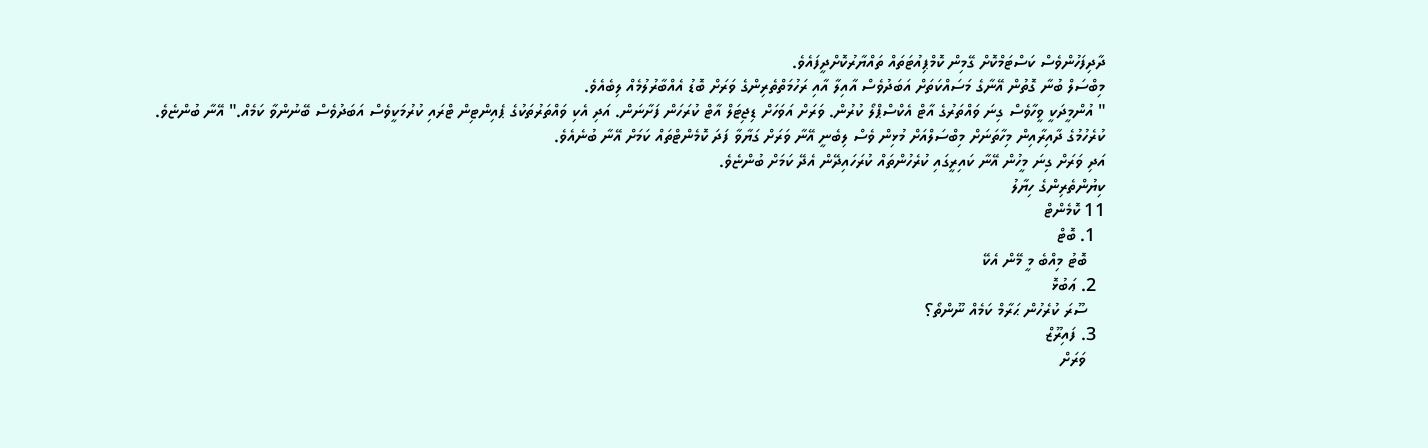ދާދިފަހުންވެސް ކަސްޓަމްކޮށް ގޭމިން ކޮމްޕިއުޓަތައް ތައްޔާރުކޮށްދީފައެވެ.
މިބްސަލް ބުނާ ގޮތުން އޭނާގެ މަސައްކަތަށް އަބަދުވެސް އާއިލާ އާއި ރަހުމަތްތެރިންގެ ވަރަށް ބޮޑު އެއްބާރުލުމެއް ލިބެއެވެ.
" އުންމީދަކީ ވީހާވެސް ގިނަ ވައްތަރުގެ އާޓް އެކްސްޕްލޯ ކުރުން. ވަރަށް އަވަހަށް ޑިޖިޓަލް އާޓް ކުރަހަން ފަށާނަން. އަދި އެކި ވައްތަރުތަކުގެ ޕެއިންޓިން ޓްރައި ކުރުމަކީވެސް އަބަދުވެސް ބޭނުންވާ ކަމެއް." އޭނާ ބުންޏެވެ.
ކުރެހުމުގެ ދާއިރާއިން މިހާތަނަށް މިބްސަލްއަށް މުޅިން ވެސް ލިބެނީ އޭނާ ވަރަށް ގަޔާވާ ފަދަ ކޮމެންޓްތައް ކަމަށް އޭނާ ބުނެއެވެ.
އަދި ވަރަށް ގިނަ މީހުން އޭނާ ކައިރީގައި ކުރެހުންތައް ކުރަހައިދޭން އެދޭ ކަމަށް ބުންޏެވެ.
ކިޔުންތެރިންގެ ހިޔާލު
11 ކޮމެންޓް
  1. ބޮޓް
    ބޮޓު މިއްބެ މީ މޭން އެކޭ
  2. ޢަބުޅޮ
    ސޫރަ ކުރެހުން ޙަރާމް ކަމެއް ނޫންތޯ؟
  3. ފައިރޫޒް
    ވަރަށް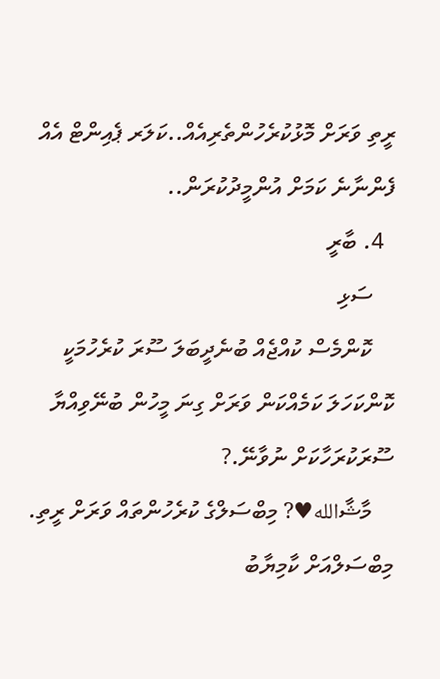ރީތި ވަރަށް މޮޅުކުރެހުންތެރިއެއް..ކަލަރ ޕެއިންޓް އެއް ފެންނާނެ ކަމަށް އުންމީދުކުރަން..
  4. ބާރީ
    ސަޅި
    ކޮންމެސް ކުއްޖެއް ބުނެދީބަލަ ސޫރަ ކުރެހުމަކީ ކޮންކަހަލަ ކަމެއްކަން ވަރަށް ގިނަ މީހުން ބުނޭވިއްޔާ ސޫރަކުރަހާކަށް ނުވާނޭ.?
    މާޝާالله♥? މިބްސަލްގެ ކުރެހުންތައް ވަރަށް ރީތި. މިބްސަލްއަށް ކާމިޔާބު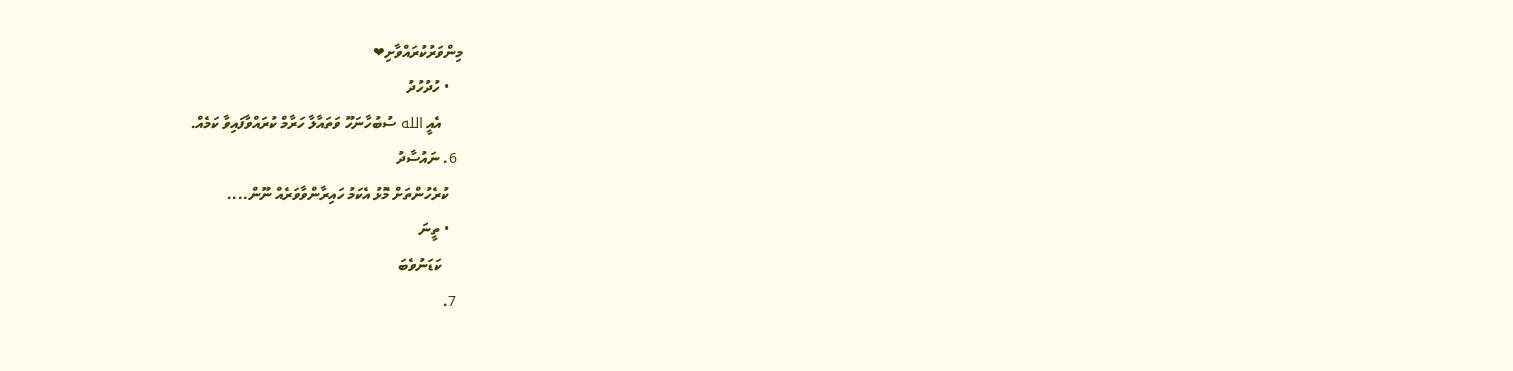މިންވަރުކުރައްވާށި❤
    • ހުދުހުދު
      އެއީ الله ސުބުހާނަހޫ ވަތައާލާ ހަރާމް ކުރައްވާފައިވާ ކަމެއް.
  6. ނައުސާދު
    ކުރެހުންތަށް މޮޅު އެކަމު ހައިރާންވާވަރެއް ނޫން....
    • ތީނަ
      ކަޑަނުވެބަ
  7.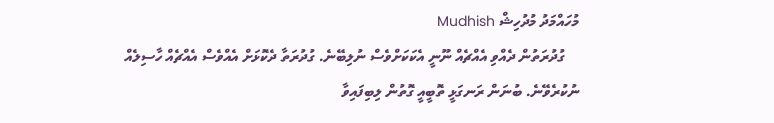މުހައްމަދު މުދުހިޝް Mudhish
    ގުދުރަތުން ދެއްވި އެއްޗެއް ނޫނީ އެކަކަށްވެސް ނުލިބޭނެ. ގުދުރަތާ ދެކޮޅަށް އެއްވެސް އެއްޗެއް ހާސިލެއް ނުކުރެވޭނެ. ބުނަން ރަނގަޅީ ތޮބީއީ ގޮތުން ލިބިފައިވާ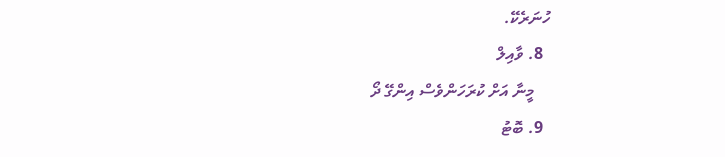ހުނަރެކޭ.
  8. ވާއިލް
    މީނާ އަށް ކުރަހަންވެސް އިންގޭ ދޯ
  9. ބޮޓު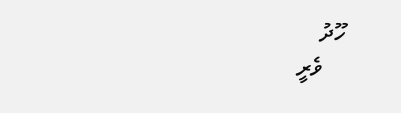ހޫދު
    ވެރީ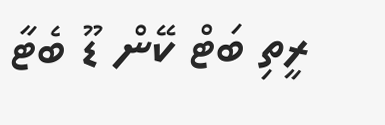ރީތި ބަޓް ކޭން ޑޫ ބެޓާ